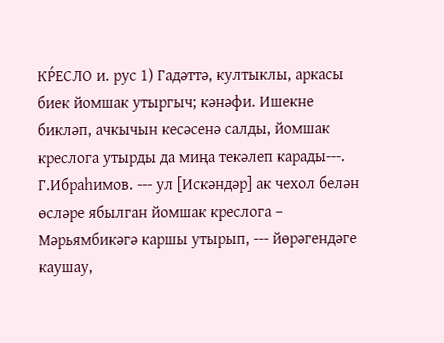КР́ЕСЛО и. рус 1) Гадәттә, култыклы, аркасы биек йомшак утыргыч; кәнәфи. Ишекне бикләп, ачкычын кесәсенә салды, йомшак креслога утырды да миңа текәлеп карады---. Г.Ибраһимов. --- ул [Искәндәр] ак чехол белән өсләре ябылган йомшак креслога – Мәрьямбикәгә каршы утырып, --- йөрәгендәге каушау,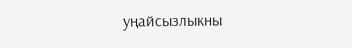уңайсызлыкны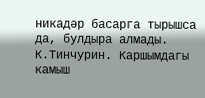никадәр басарга тырышса да, булдыра алмады. К.Тинчурин. Каршымдагы камыш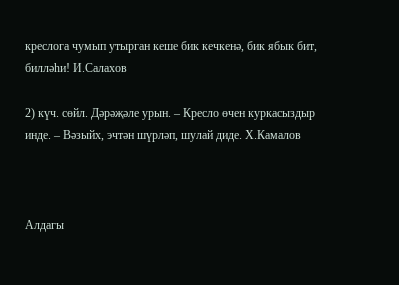креслога чумып утырган кеше бик кечкенә, бик ябык бит, билләһи! И.Салахов

2) күч. сөйл. Дәрәҗәле урын. – Кресло өчен куркасыздыр инде. – Вәзыйх, эчтән шүрләп, шулай диде. Х.Камалов



Алдагы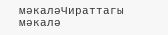мәкаләЧираттагы мәкалә